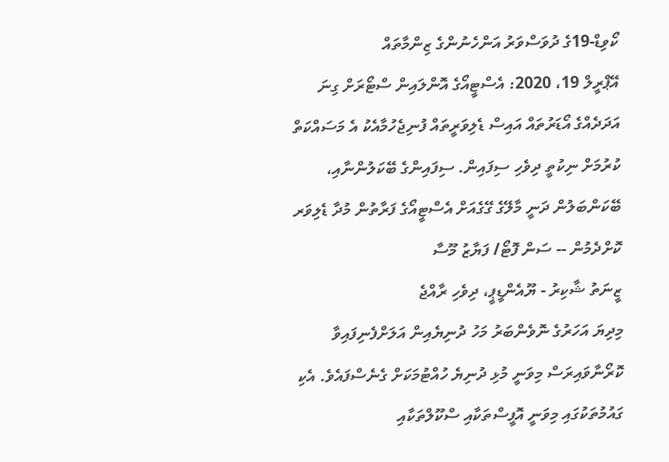ކޯވިޑް-19ގެ ދުވަސްވަރު އަންހެނުންގެ ޒިންމާތައް
އޭޕްރީލް 19، 2020: އެސްޓީއޯގެ އޮންލައިން ސްޓޯރަށް ގިނަ އަދަދެއްގެ އޯޑަރުތައް އައިސް ޑެލިވަރީތައް ފުނިޖެހުމާއެކު އެ މަސައްކަތް ކުރުމަށް ނިކުތީ ދިވެހި ސިފައިން. ސިފައިންގެ ބޭކަލުންނާއި، ބޭކަންބަލުން ދަނީ މާލޭގެ ގޭގެއަށް އެސްޓީއޯގެ ފަރާތުން މުދާ ޑެލިވަރ ކޮށްދެމުން -- ސަން ފޮޓޯ/ ފަޔާޒު މޫސާ
ޒީނަތު ޝާކިރު - ޔޫއެންޑީޕީ، ދިވެހި ރާއްޖެ
މިދިޔަ އަހަރުގެ ނޮވެންބަރު މަހު ދުނިޔެއިން އަލަށްފެނިފައިވާ ކޮރޯނާވައިރަސް މިވަނީ މުޅި ދުނިޔެ ހުއްޓުމަކަށް ގެނެސްފައެވެ. އެކި ގައުމުތަކުގައި މިވަނީ އޮފީސްތަކާއި ސްކޫލްތަކާއި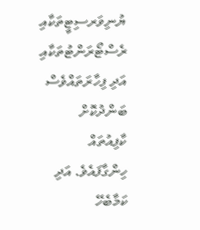ޔުނިވަރސިޓީތަކާއި ރެސްޓޯރަންޓުތަކާއި އަދި ފިހާރަތައްވެސް ބަންދުކޮށް ކާފިއުތައް ހިންގާފައެވެ. އަދި ކަމާބެހޭ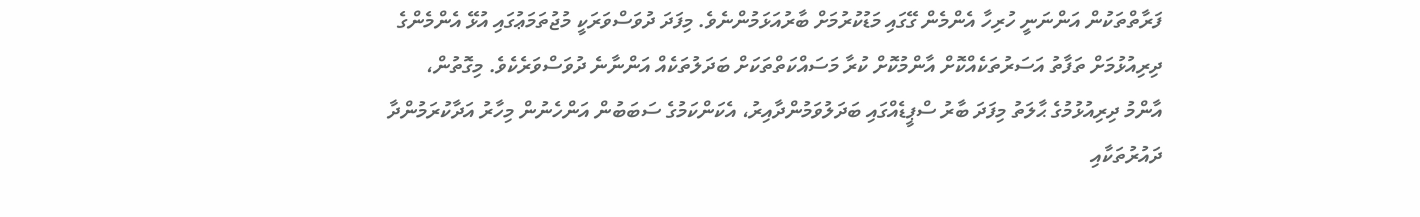ފަރާތްތަކުން އަންނަނީ ހުރިހާ އެންމެން ގޭގައި މަޑުކުރުމަށް ބާރުއަޅަމުންނެވެ. މިފަދަ ދުވަސްވަރަކީ މުޖުތަމަޢުގައި އުޅޭ އެންމެންގެ ދިރިއުޅުމަށް ތަފާތު އަސަރުތަކެއްކޮށް އާންމުކޮށް ކުރާ މަސައްކަތްތަކަށް ބަދަލުތަކެއް އަންނާނެ ދުވަސްވަރެކެވެ. މިގޮތުން، އާންމު ދިރިއުޅުމުގެ ޙާލަތު މިފަދަ ބާރު ސްޕީޑެއްގައި ބަދަލުވަމުންދާއިރު، އެކަންކަމުގެ ސަބަބުން އަންހެނުން މިހާރު އަދާކުރަމުންދާ ދައުރުތަކާއި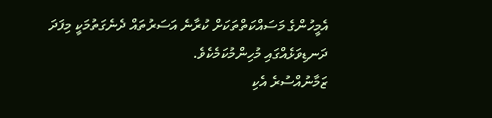އެމީހުންގެ މަސައްކަތްތަކަށް ކުރާނެ އަސަރުތައް ދެނެގަތުމަކީ މިފަދަ ދަނޑިވަޅެއްގައި މުހިންމުކަމެކެވެ.
ޒަމާނުއްސުރެ އެކި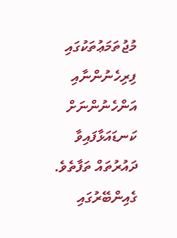މުޖުތަމަޢުތަކުގައި ފިރިހެނުންނާއި އަންހެނުންނަށް ކަނޑައަޅާފައިވާ ދައުރުތައް ތަފާތެވެ. ގެއިންބޭރުގައި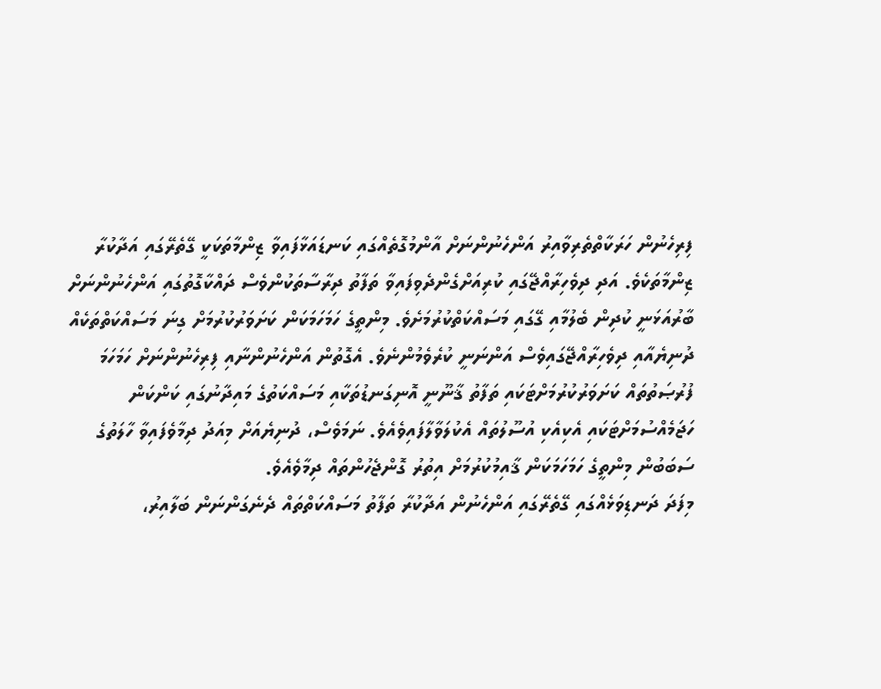ފިރިހެނުން ހަރަކާތްތެރިވާއިރު އަންހެނުންނަށް އާންމުގޮތެއްގައި ކަނޑައަޅާފައިވާ ޒިންމާތަކަކީ ގޭތެރޭގައި އަދާކުރާ ޒިންމާތަކެވެ. އަދި ދިވެހިރާއްޖޭގައި ކުރިއަށްގެންދެވިފައިވާ ތަފާތު ދިރާސާތަކުންވެސް ދައްކާގޮތުގައި އަންހެނުންނަށް ބާރުއަޅަނީ ކުދިން ބެލުމާއި ގޭގައި މަސައްކަތްކުރުމަށެވެ. މިންތީގެ ހަމަހަމަކަން ކަށަވަރުކުރުމަށް ގިނަ މަސައްކަތްތަކެއް ދުނިޔެއާއި ދިވެހިރާއްޖޭގައިވެސް އަންނަނީ ކުރެވެމުންނެވެ. އެގޮތުން އަންހެނުންނާއި ފިރިހެނުންނަށް ހަމަހަމަ ފުރުޞަތުތައް ކަށަވަރުކުރުމަށްޓަކައި ތަފާތު ޤާނޫނީ އޮނިގަނޑުތަކާއި މަސައްކަތުގެ މައިދާނުގައި ކަންކަން ހަޖަމެއްސުމަށްޓަކައި އެކިއެކި އުސޫލުތައް އެކުލަވާލާފައިވެއެވެ. ނަމަވެސް، ދުނިޔެއަށް މިއަދު ދިމާވެފައިވާ ހާލަތުގެ ސަބަބުން މިންތީގެ ހަމަހަމަކަން ޤާއިމުކުރުމަށް އިތުރު ގޮންޖެހުންތައް ދިމާވެއެވެ.
މިފަދަ ދަނޑިވަޅެއްގައި ގޭތެރޭގައި އަންހެނުން އަދާކުރާ ތަފާތު މަސައްކަތްތައް ދެނެގަންނަން ބަލާއިރު،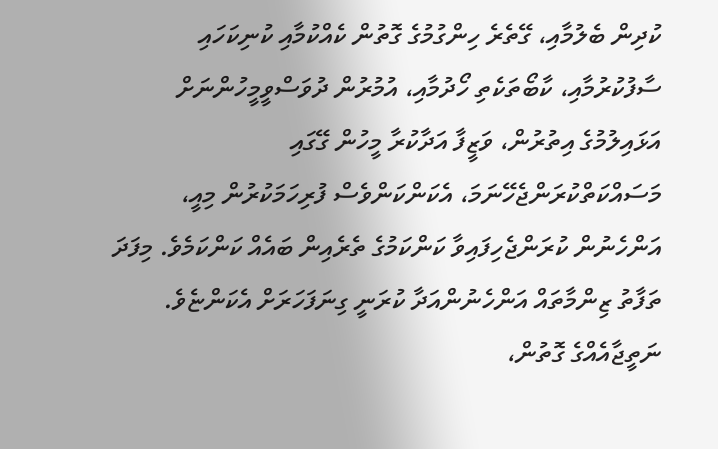ކުދިން ބެލުމާއި، ގޭތެރެ ހިންގުމުގެ ގޮތުން ކެއްކުމާއި ކުނިކަހައި ސާފުކުރުމާއި، ކާބޯތަކެތި ހޯދުމާއި، އުމުރުން ދުވަސްވީމީހުންނަށް އަޅައިލުމުގެ އިތުރުން، ވަޒީފާ އަދާކުރާ މީހުން ގޭގައި މަސައްކަތްކުރަންޖެހޭނަމަ، އެކަންކަންވެސް ފުރިހަމަކުރުން މިއީ، އަންހެނުން ކުރަންޖެހިފައިވާ ކަންކަމުގެ ތެރެއިން ބައެއް ކަންކަމެވެ. މިފަދަ ތަފާތު ޒިންމާތައް އަންހެނުންއަދާ ކުރަނީ ގިނަފަހަރަށް އެކަންޏެވެ. ނަތީޖާއެއްގެ ގޮތުން،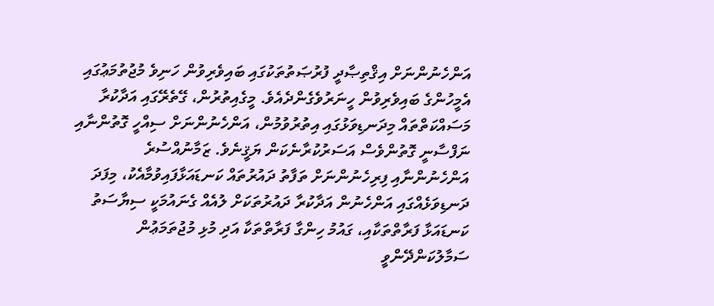އަންހެނުންނަށް އިޤްތިޞާދީ ފުރުޞަތުތަކުގައި ބައިވެރިވުން ހަނިވެ މުޖުތުމަޢުގައި އެމީހުންގެ ބައިވެރިވުން ހީނަރުވެގެންދެއެވެ. މީގެއިތުރުން، ގޭތެރޭގައި އަދާކުރާ މަސައްކަތްތައް މިދަނޑިވަޅުގައި އިތުރުވުމުން، އަންހެނުންނަށް ސިއްހީ ގޮތުންނާއި ނަފްސާނީ ގޮތުންވެސް އަސަރުކުރާނެކަން ޔަޤީނެވެ. ޒަމާނުއްސުރެ އަންހެނުންނާއި ފިރިހެނުންނަށް ތަފާތު ދައުރުތައް ކަނޑައަޅާފައިވުމާއެކު، މިފަދަ ދަނޑިވަޅެއްގައި އަންހެނުން އަދާކުރާ ދައުރުތަކަށް ލުއެއް ގެނައުމަކީ ސިޔާސަތު ކަނޑައަޅާ ފަރާތްތަކާއި، ގައުމު ހިންގާ ފަރާތްތަކާ އަދި މުޅި މުޖުތަމަޢުން ސަމާލުކަންދޭންވީ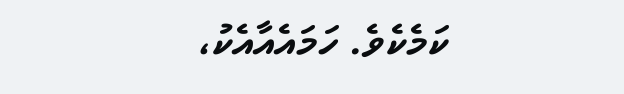ކަމެކެވެ. ހަމައެއާއެކު،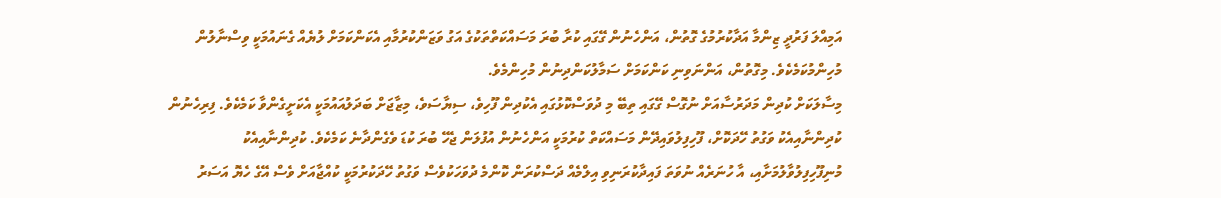އަމިއްލަ ފަރުދީ ޒިންމާ އަދާކުރުމުގެ ގޮތުން، އަންހެނުން ގޭގައި ކުރާ ބުރަ މަސައްކަތްތަކުގެ އަގު ވަޒަންކުރުމާއި އެކަންކަމަށް ލުޔެއް ގެނައުމަކީ ވިސްނާލުން މުހިންމުކަމެކެވެ. މިގޮތުން، އަންނަވިނި ކަންކަމަށް ސަމާލުކަންދިނުން މުހިންމެވެ.
މިސާލަކަށް ކުދިން މަދަރުސާއަށް ނުގޮސް ގޭގައި ތިބޭ މި ދުވަސްކޮޅުގައި އެކުދިން ފޫހިވެ، ސިޔާސަވެ، މިޒާޖަށް ބަދަލުއައުމަކީ އެކަށީގެންވާ ކަމެކެވެ. ފިރިހެނުން ކުދިންނާއިއެކު ވަގުތު ހޭދަކޮށް، ފޫހިފިލުވައިދޭން މަސައްކަތް ކުރުމަކީ އަންހެނުން އުފުލަން ޖެހޭ ބުރަ ކުޑަ ވެގެންދާނެ ކަމެކެވެ. ކުދިންނާއިއެކު މުނިފޫހިފިލުވާލުމަށާއި، އާ ހުނަރެއް ނުވަތަ ފައިދާކުރަނިވި އިލްމެއް ދަސްކުރަން ކޮންމެ ދުވަހަކުވެސް ވަގުތު ހޭދަކުރުމަކީ ކުއްޖާއަށް ވެސް އޭގެ ހެޔޮ އަސަރު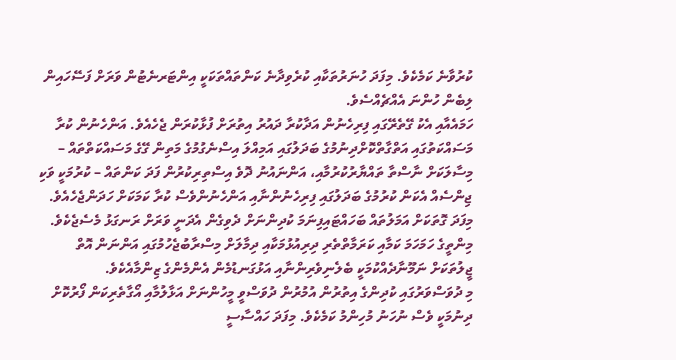ކުރުވާނެ ކަމެކެވެ. މިފަދަ ހުނަރުތަކާއި ކުރެވިދާނެ ކަންތައްތަކަކީ އިންޓަރނެޓުން ވަރަށް ފަސޭހައިން ލިބެން ހުންނަ އެއްޗެއްސެވެ.
ހަމައެއާއި އެކު ގޭތެރޭގައި ފިރިހެނުން އަދާކުރާ ދައުރު އިތުރަށް ފުޅާކުރަން ޖެހެއެވެ. އަންހެނުން ކުރާ މަސައްކަތުގައި އަތްގާތްކޮށްދިނުމުގެ ބަދަލުގައި އަމިއްލަ އިސްނެގުމުގެ މަތިން ގޭގެ މަސައްކަތްތައް – މިސާލަކަށް ނާސްތާ ތައްޔާރުކުރުމާއި، އަންނައުނު ދޮވެ އިސްތިރިކުރުން ފަދަ ކަންތައް – ކުރުމަކީ ވަކި ޖިންސެއް އެކަން ކުރުމުގެ ބަދަލުގައި ފިރިހެނުންނާއި އަންހެނުންވެސް ކުރާ ކަމަކަށް ހަދަންޖެހެއެވެ. މިފަދަ ގޮތަކަށް އަމަލުތައް ބަހައްޓައިފިނަމަ ކުދިންނަށް ދެވިގެން އެދަނީ ވަރަށް ރަނގަޅު މެސެޖެކެވެ. މިންތީގެ ހަމަހަމަ ކަމާއި ކަރަމާތްތެރި ދިރިއުޅުމަކާއި ދިމާލަށް މިސްރާބުޖެހުމުގައި އަންނަން އޮތް ޖީލުތަކަށް ނަމޫނާދެއްކުމަކީ ބެލެނިވެރިންނާއި އަޅުގަނޑުމެން އެންމެންގެ ޒިންމާއެކެވެ.
މި ދުވަސްވަރުގައި ކުދިންގެ އިތުރުން އުމުރުން ދުވަސްވީ މީހުންނަށް އަޅާލުމާއި އޯގާތެރިކަން ފޯރުކޮށް ދިނުމަކީ ވެސް ނުހަނު މުހިންމު ކަމެކެވެ. މިފަދަ ހައްސާސީ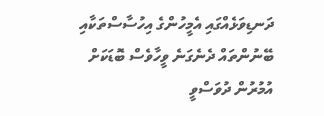ދަނޑިވަޅެއްގައި އެމީހުންގެ އިހުސާސްތަކާއި ބޭނުންތައް ދެނެގަނެ ވީހާވެސް ބޮޑަކަށް އުމުރުން ދުވަސްވީ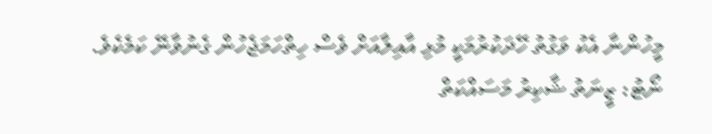މީހުންނާ އެކު ވަގުތު ހޭދަކުރުމަކީ މުޅި އާއިލާއަށް ވެސް ހިތްހަމަޖެހުން ގެނުވާނޭ ކަމެކެވެ.
ނޯޓު: ޒީނަތު ޝާކިރު މަސައްކަތް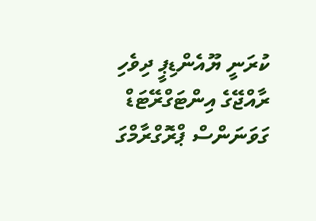ކުރަނީ ޔޫއެންޑިޕީ ދިވެހި ރާއްޖޭގެ އިންޓަގްރޭޓަޑް ގަވަނަންސް ޕްރޮގްރާމްގަ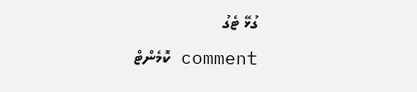ގުޅޭ ޓެގު
comment ކޮމެންޓް